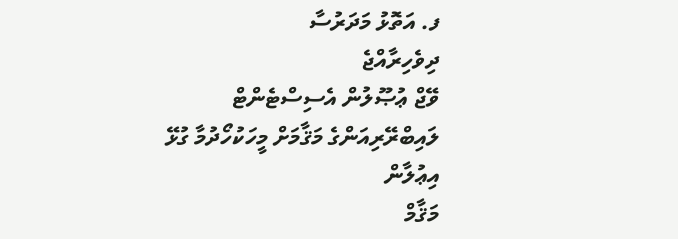ފ. އަތޮޅު މަދަރުސާ
ދިވެހިރާއްޖެ
ވޭޖް ޢުޞޫލުން އެސިސްޓެންޓް ލައިބްރޭރިއަންގެ މަޤާމަށް މީހަކުހޯދުމާ ގުޅޭ
އިޢުލާން
މަޤާމް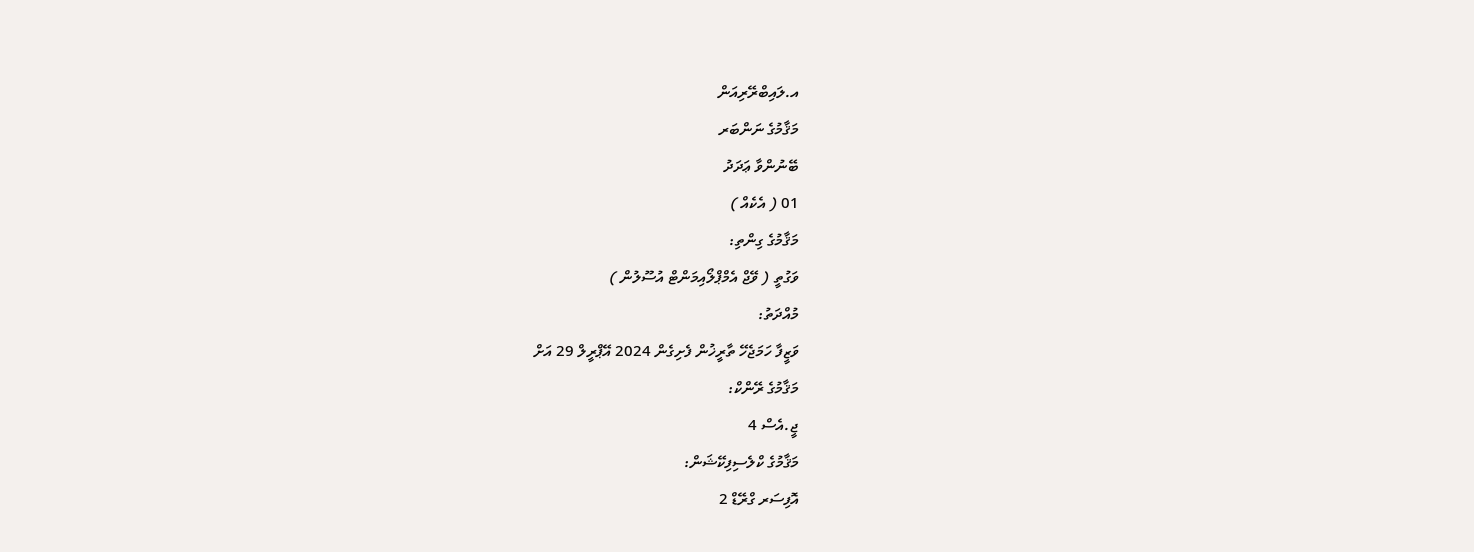އ.ލައިބްރޭރިއަން
މަޤާމުގެ ނަންބަރ
ބޭނުންވާ ޢަދަދު
01 ( އެކެއް )
މަޤާމުގެ ގިންތި:
ވަގުތީ ( ވޭޖް އެމްޕްލޯއިމަންޓް އުސޫލުން )
މުއްދަތު:
ވަޒީފާ ހަމަޖެހޭ ތާރީޚުން ފެށިގެން 2024 އޭޕްރީލް 29 އަށް
މަޤާމުގެ ރޭންކް:
ޖީ.އެސް 4
މަޤާމުގެ ކްލެސިފިކޭޝަން:
އޮފިސަރ ގްރޭޑް 2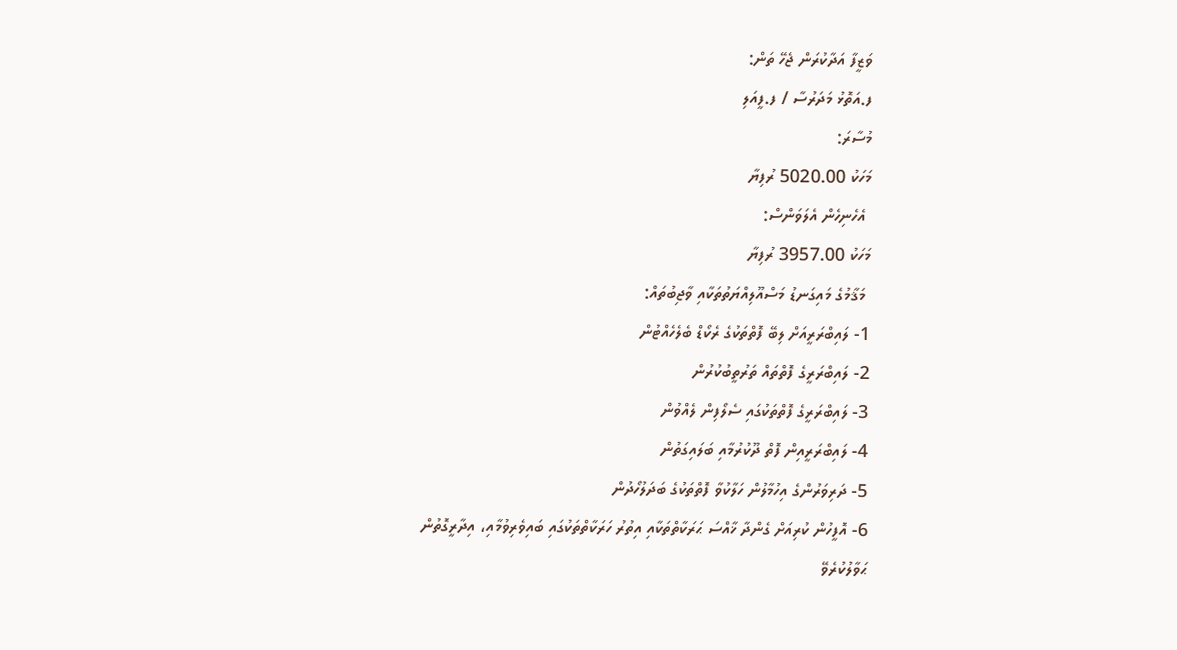ވަޒީފާ އަދާކުރަން ޖެހޭ ތަން:
ފ.އަތޮޅު މަދަރުސާ / ފ.ފީއަލި
މުސާރަ:
މަހަކު 5020.00 ރުފިޔާ
 އެހެނިހެން އެލަވަންސް:
މަހަކު 3957.00 ރުފިޔާ
 މަޤާމުގެ މައިގަނޑު މަސްއޫލިއްޔަތުތަކާއި ވާޖިބުތައް:
1- ލައިބްރަރީއަށް ލިބޭ ފޮތްތަކުގެ ރެކޯޑް ބެލެހެއްޓުން
2- ލައިބްރަރީގެ ފޮތްތައް ތަރުތީބުކުރުން
3- ލައިބްރަރީގެ ފޮތްތަކުގައި ސެލޯފިން ލެއްވުން
4- ލައިބްރަރީއިން ފޮތް ދޫކުރުމާއި ބަލައިގަތުން
5- ދަރިވަރުންގެ އިހުމާލުން ހަލާކުވާ ފޮތްތަކުގެ ބަދަލުހޯދުން
6- އޮފީހުން ކުރިއަށް ގެންދާ ޚާއްސަ ޙަރަކާތްތަކާއި އިތުރު ހަރަކާތްތަކުގައި ބައިވެރިވުމާއި، އިދާރީގޮތުން ޙަވާލުކުރެވޭ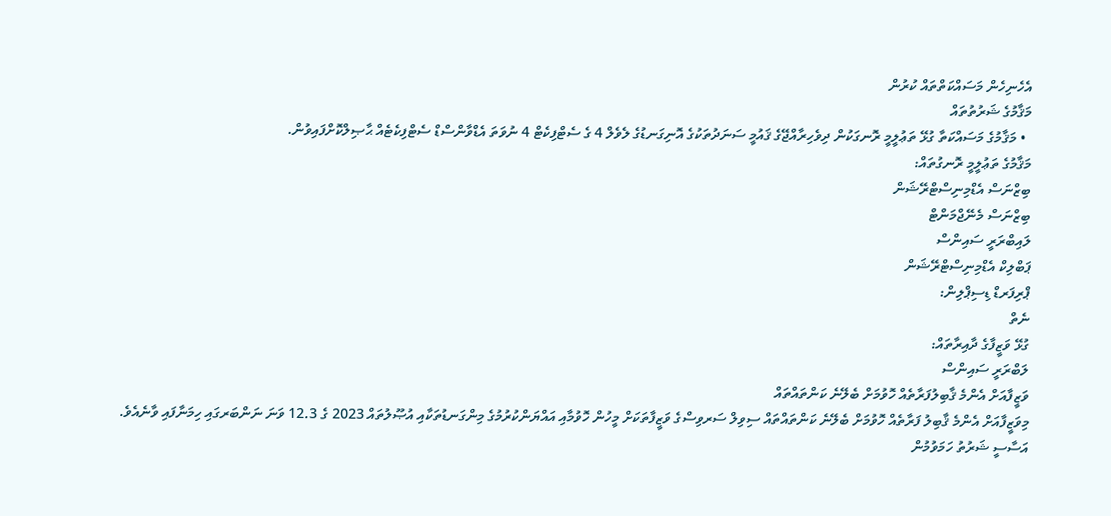އެހެނިހެން މަސައްކަތްތައް ކުރުން
މަޤާމުގެ ޝަރުތުތައް
  • މަޤާމުގެ މަސައްކަތާ ގުޅޭ ތަޢުލީމީ ރޮނގަކުން ދިވެހިރާއްޖޭގެ ޤައުމީ ސަނަދުތަކުގެ އޮނިގަނޑުގެ ލެވެލް 4 ގެ ސެޓްފިކެޓް 4 ނުވަތަ އެޑްވާންސްޑް ސެޓްފިކެޓެއް ޙާޞިލްކޮށްފައިވުން.
މަޤާމުގެ ތަޢުލީމީ ރޮނގުތައް:
ބިޒްނަސް އެޑްމިނިސްޓްރޭޝަން
ބިޒްނަސް މެނޭޖްމަންޓް
ލައިބްރަރީ ސައިންސް
ޕަބްލިކް އެޑްމިނިސްޓްރޭޝަން
ޕްރިފަރޑް ޑިސިޕްލިން:
ނެތް
ގުޅޭ ވަޒީފާގެ ދާއިރާތައް:
ލަބްރަރީ ސައިންސް
ވަޒީފާއަށް އެންމެ ޤާބިލުފަރާތެއް ހޮވުމަށް ބެލޭނެ ކަންތައްތައް
މިވަޒީފާއަށް އެންމެ ޤާބިލު ފަރާތެއް ހޮވުމަށް ބެލޭނެ ކަންތައްތައް ސިވިލް ސަރވިސްގެ ވަޒީފާތަކަށް މީހުން ހޮވުމާއި އައްޔަންކުރުމުގެ މިންގަނޑުތަކާއި އުޞޫލުތައް 2023 ގެ 12.3 ވަނަ ނަންބަރގައި ހިމަނާފައި ވާނެއެވެ.
އަސާސީ ޝަރުތު ހަމަވުމުން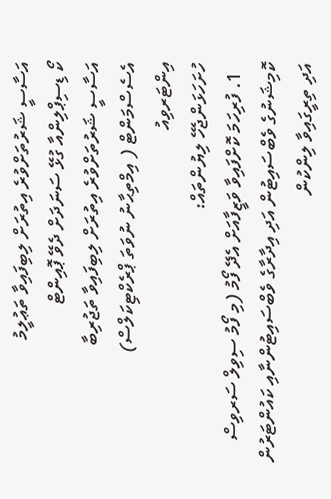އަސާސީ ޝަރުތަށްވުރެ އިތުރަށް ލިބިފައިވާ ތަޢުލީމު
ކޯ ޑިސިޕްލިންއާ ގުޅޭ ސަނަދަށް ދެވޭ ޕޮއިންޓް
އަސާސީ ޝަރުތަށްވުރެ އިތުރަށް ލިބިފައިވާ ތަޖުރިބާ
އެސެސްމަންޓް ( އިމްތިޙާނު ނުވަތަ ޕްރެކްޓިކަލްސް)
އިންޓަރވިއު
ހުށަހަޅަންޖެހޭ ލިޔުންތައް:
  1. ފުރިހަމަ ކޮށްފައިވާ ވަޒީފާއަށް އެދޭ ފޯމު (މި ފޯމު ސިވިލް ސަރވިސް ކޮމިޝަނުގެ ވެބްސައިޓުން އަދި އިދާރާގެ ވެބްސައިޓުންނާއި ކައުންޓަރުން އަދި ތިރީގައިވާ ލިންކުން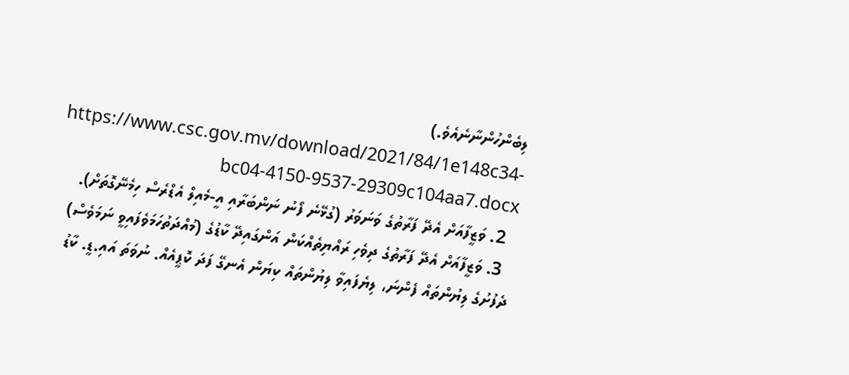ލިބެންހުންނާނެއެވެ.)  https://www.csc.gov.mv/download/2021/84/1e148c34-bc04-4150-9537-29309c104aa7.docx
  2. ވަޒީފާއަށް އެދޭ ފަރާތުގެ ވަނަވަރު (ގުޅޭނެ ފޯނު ނަންބަރާއި އީ-މެއިލް އެޑްރެސް ހިމެނޭގޮތަށް).
  3. ވަޒީފާއަށް އެދޭ ފަރާތުގެ ދިވެހި ރައްޔިތެއްކަން އަންގައިދޭ ކާޑުގެ (މުއްދަތުހަމަވެފައިވީ ނަމަވެސް) ދެފުށުގެ ލިޔުންތައް ފެންނަ، ލިޔެފައިވާ ލިޔުންތައް ކިޔަން އެނގޭ ފަދަ ކޮޕީއެއް. ނުވަތަ އައި.ޑީ. ކާޑު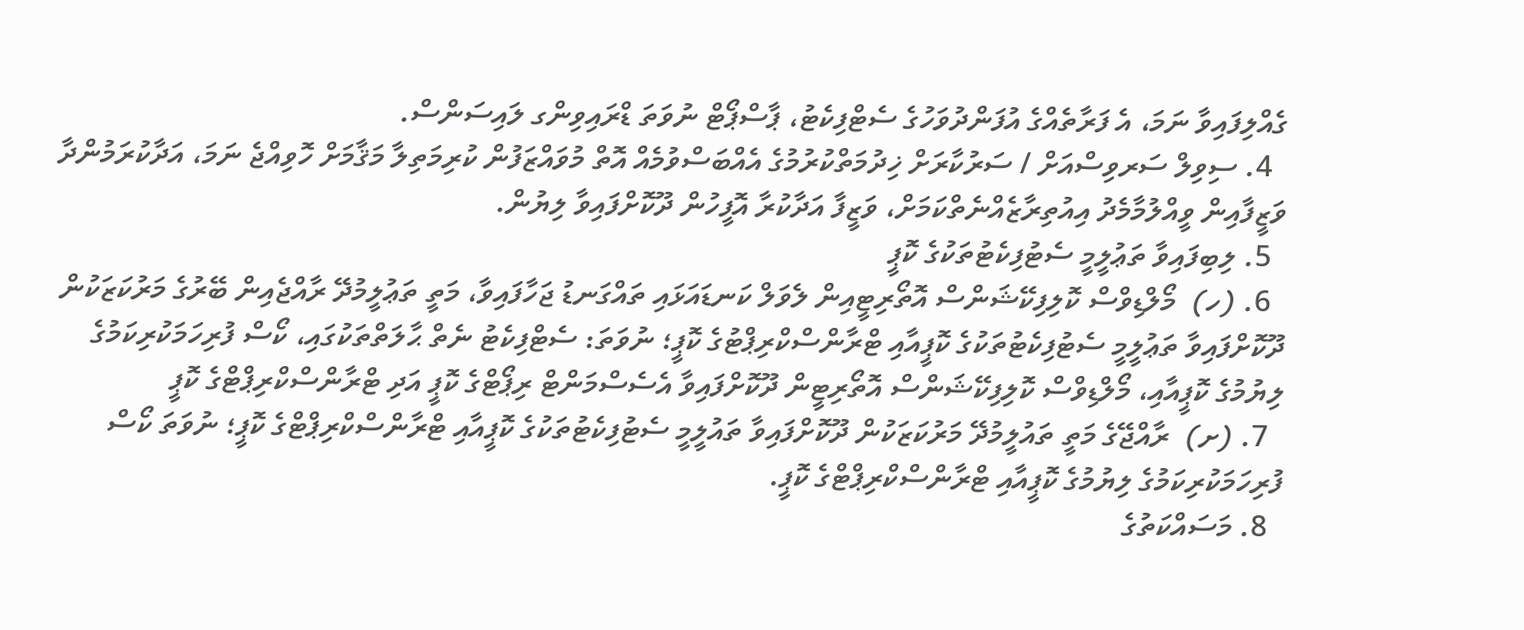ގެއްލިފައިވާ ނަމަ، އެ ފަރާތެއްގެ އުފަންދުވަހުގެ ސެޓްފިކެޓު، ޕާސްޕޯޓް ނުވަތަ ޑްރައިވިންގ ލައިސަންސް.
  4. ސިވިލް ސަރވިސްއަށް / ސަރުކާރަށް ޚިދުމަތްކުރުމުގެ އެއްބަސްވުމެއް އޮތް މުވައްޒަފުން ކުރިމަތިލާ މަޤާމަށް ހޮވިއްޖެ ނަމަ، އަދާކުރަމުންދާ ވަޒީފާއިން ވީއްލުމާމެދު އިއުތިރާޒެއްނެތްކަމަށް، ވަޒީފާ އަދާކުރާ އޮފީހުން ދޫކޮށްފައިވާ ލިޔުން.
  5. ލިބިފައިވާ ތަޢުލީމީ ސެޓުފިކެޓުތަކުގެ ކޮޕީ
  6. (ހ)  މޯލްޑިވްސް ކޮލިފިކޭޝަންސް އޮތޯރިޓީއިން ލެވަލް ކަނޑައަޅައި ތައްގަނޑު ޖަހާފައިވާ، މަތީ ތަޢުލީމުދޭ ރާއްޖެއިން ބޭރުގެ މަރުކަޒަކުން ދޫކޮށްފައިވާ ތަޢުލީމީ ސެޓުފިކެޓުތަކުގެ ކޮޕީއާއި ޓްރާންސްކްރިޕްޓުގެ ކޮޕީ؛ ނުވަތަ: ސެޓްފިކެޓު ނެތް ޙާލަތްތަކުގައި، ކޯސް ފުރިހަމަކުރިކަމުގެ ލިޔުމުގެ ކޮޕީއާއި، މޯލްޑިވްސް ކޮލިފިކޭޝަންސް އޮތޯރިޓީން ދޫކޮށްފައިވާ އެސެސްމަންޓް ރިޕޯޓްގެ ކޮޕީ އަދި ޓްރާންސްކްރިޕްޓްގެ ކޮޕީ
  7. (ށ)  ރާއްޖޭގެ މަތީ ތައުލީމުދޭ މަރުކަޒަކުން ދޫކޮށްފައިވާ ތައުލީމީ ސެޓުފިކެޓުތަކުގެ ކޮޕީއާއި ޓްރާންސްކްރިޕްޓްގެ ކޮޕީ؛ ނުވަތަ ކޯސް ފުރިހަމަކުރިކަމުގެ ލިޔުމުގެ ކޮޕީއާއި ޓްރާންސްކްރިޕްޓްގެ ކޮޕީ.
  8. މަސައްކަތުގެ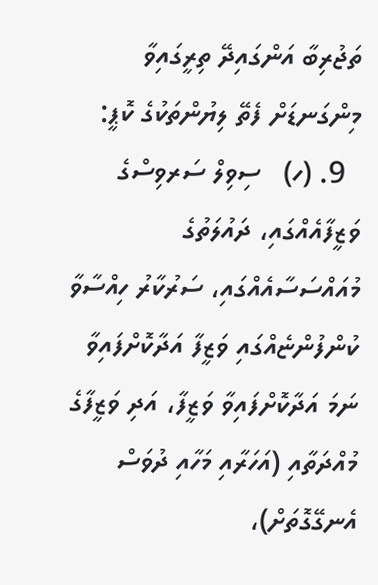ތަޖުރިބާ އަންގައިދޭ ތިރީގައިވާ މިންގަނޑަށް ފެތޭ ލިޔުންތަކުގެ ކޮޕީ:
  9. (ހ)   ސިވިލް ސަރވިސްގެ ވަޒީފާއެއްގައި، ދައުލަތުގެ މުއައްސަސާއެއްގައި، ސަރުކާރު ހިއްސާވާ ކުންފުންޏެއްގައި ވަޒީފާ އަދާކޮށްފައިވާ ނަމަ އަދާކޮށްފައިވާ ވަޒީފާ، އަދި ވަޒީފާގެ މުއްދަތާއި (އަހަރާއި މަހާއި ދުވަސް އެނގޭގޮތަށް)،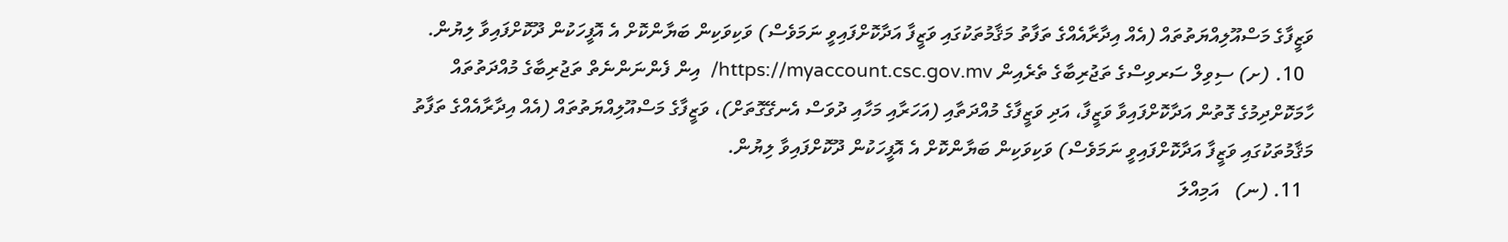ވަޒީފާގެ މަސްއޫލިއްޔަތުތައް (އެއް އިދާރާއެއްގެ ތަފާތު މަޤާމުތަކުގައި ވަޒީފާ އަދާކޮށްފައިވީ ނަމަވެސް) ވަކިވަކިން ބަޔާންކޮށް އެ އޮފީހަކުން ދޫކޮށްފައިވާ ލިޔުން.
  10. (ށ) ސިވިލް ސަރވިސްގެ ތަޖުރިބާގެ ތެރެއިން https://myaccount.csc.gov.mv/  އިން ފެންނަންނެތް ތަޖުރިބާގެ މުއްދަތުތައް ހާމަކޮށްދިމުގެ ގޮތުން އަދާކޮށްފައިވާ ވަޒީފާ، އަދި ވަޒީފާގެ މުއްދަތާއި (އަހަރާއި މަހާއި ދުވަސް އެނގޭގޮތަށް)، ވަޒީފާގެ މަސްއޫލިއްޔަތުތައް (އެއް އިދާރާއެއްގެ ތަފާތު މަޤާމުތަކުގައި ވަޒީފާ އަދާކޮށްފައިވީ ނަމަވެސް) ވަކިވަކިން ބަޔާންކޮށް އެ އޮފީހަކުން ދޫކޮށްފައިވާ ލިޔުން.
  11. (ނ)   އަމިއްލަ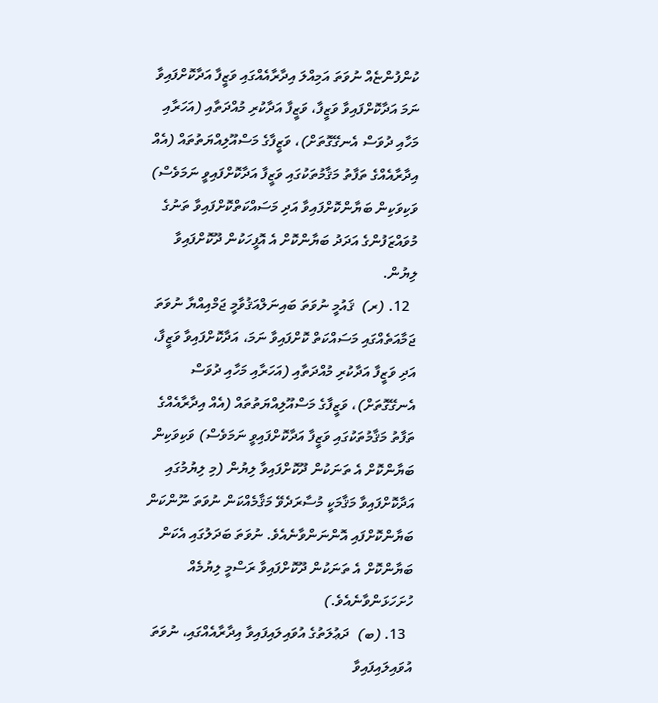ކުންފުންޏެއް ނުވަތަ އަމިއްލަ އިދާރާއެއްގައި ވަޒީފާ އަދާކޮށްފައިވާ ނަމަ އަދާކޮށްފައިވާ ވަޒީފާ، ވަޒީފާ އަދާކުރި މުއްދަތާއި (އަހަރާއި މަހާއި ދުވަސް އެނގޭގޮތަށް)، ވަޒީފާގެ މަސްއޫލިއްޔަތުތައް (އެއް އިދާރާއެއްގެ ތަފާތު މަޤާމުތަކުގައި ވަޒީފާ އަދާކޮށްފައިވީ ނަމަވެސް) ވަކިވަކިން ބަޔާންކޮށްފައިވާ އަދި މަސައްކަތްކޮށްފައިވާ ތަނުގެ މުވައްޒަފުންގެ އަދަދު ބަޔާންކޮށް އެ އޮފީހަކުން ދޫކޮށްފައިވާ ލިޔުން.
  12. (ރ)  ޤައުމީ ނުވަތަ ބައިނަލްއަޤުވާމީ ޖަމްއިއްޔާ ނުވަތަ ޖަމާއަތެއްގައި މަސައްކަތް ކޮށްފައިވާ ނަމަ، އަދާކޮށްފައިވާ ވަޒީފާ، އަދި ވަޒީފާ އަދާކުރި މުއްދަތާއި (އަހަރާއި މަހާއި ދުވަސް އެނގޭގޮތަށް)، ވަޒީފާގެ މަސްއޫލިއްޔަތުތައް (އެއް އިދާރާއެއްގެ ތަފާތު މަޤާމުތަކުގައި ވަޒީފާ އަދާކޮށްފައިވީ ނަމަވެސް) ވަކިވަކިން ބަޔާންކޮށް އެ ތަނަކުން ދޫކޮށްފައިވާ ލިޔުން (މި ލިޔުމުގައި އަދާކޮށްފައިވާ މަޤާމަކީ މުސާރަދެވޭ މަޤާމެއްކަން ނުވަތަ ނޫންކަން ބަޔާންކޮށްފައި އޮންނަންވާނެއެވެ. ނުވަތަ ބަދަލުގައި އެކަން ބަޔާންކޮށް އެ ތަނަކުން ދޫކޮށްފައިވާ ރަސްމީ ލިޔުމެއް ހުށަހަޅަންވާނެއެވެ.)
  13. (ބ)  ދަޢުލަތުގެ އުވައިލައިފައިވާ އިދާރާއެއްގައި، ނުވަތަ އުވައިލައިފައިވާ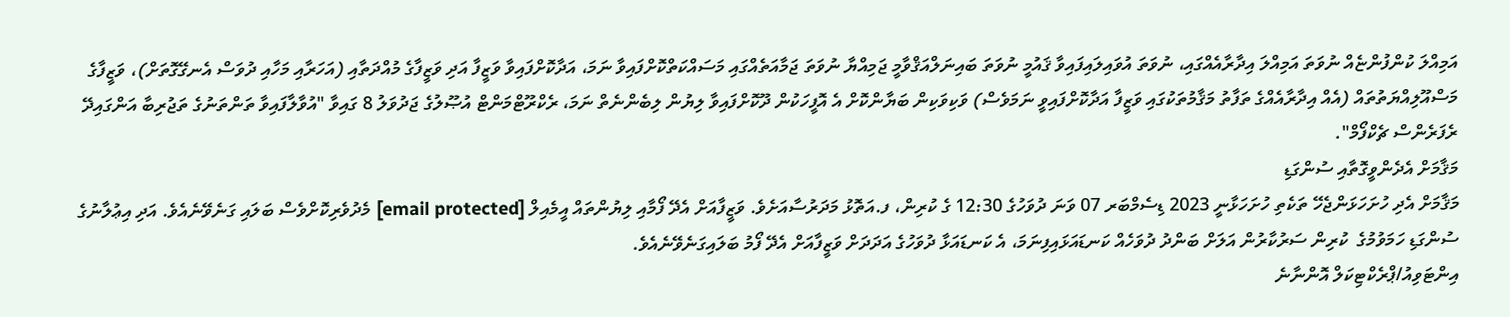އަމިއްލަ ކުންފުންޏެއް ނުވަތަ އަމިއްލަ އިދާރާއެއްގައި، ނުވަތަ އުވައިލައިފައިވާ ޤައުމީ ނުވަތަ ބައިނަލްއަޤްވާމީ ޖަމިއްޔާ ނުވަތަ ޖަމާއަތެއްގައި މަސައްކަތްކޮށްފައިވާ ނަމަ، އަދާކޮށްފައިވާ ވަޒީފާ އަދި ވަޒީފާގެ މުއްދަތާއި (އަހަރާއި މަހާއި ދުވަސް އެނގޭގޮތަށް)، ވަޒީފާގެ މަސްއޫލިއްޔަތުތައް (އެއް އިދާރާއެއްގެ ތަފާތު މަޤާމުތަކުގައި ވަޒީފާ އަދާކޮށްފައިވީ ނަމަވެސް) ވަކިވަކިން ބަޔާންކޮށް އެ އޮފީހަކުން ދޫކޮށްފައިވާ ލިޔުން ލިބެންނެތް ނަމަ، ރެކްރޫޓްމަންޓް އުޞޫލުގެ ޖަދުވަލު 8 ގައިވާ "އުވާލާފައިވާ ތަންތަނުގެ ތަޖުރިބާ އަންގައިދޭ ރެފަރެންސް ޗެކްފޯމް".
މަޤާމަށް އެދެންވީގޮތާއި ސުންގަޑި
މަޤާމަށް އެދި ހުށަހަޅަންޖެހޭ ތަކެތި ހުށަހަޅާނީ 2023 ޑިސެމްބަރ 07 ވަނަ ދުވަހުގެ 12:30 ގެ ކުރިން، ފ.އަތޮޅު މަދަރުސާއަށެވެ. ވަޒީފާއަށް އެދޭ ފޯމާއި ލިޔުންތައް އީމެއިލް [email protected] މެދުވެރިކޮށްވެސް ބަލައި ގަނެވޭނެއެވެ. އަދި އިޢުލާނުގެ ސުންގަޑި ހަމަވުމުގެ  ކުރިން ސަރުކާރުން އަލަށް ބަންދު ދުވަހެއް ކަނޑައަޅައިފިނަމަ، އެ ކަނޑައަޅާ ދުވަހުގެ އަދަދަށް ވަޒީފާއަށް އެދޭ ފޯމު ބަލައިގަނެވޭނެއެވެ.
އިންޓަވިއު/ޕްރެކްޓިކަލް އޮންނާނެ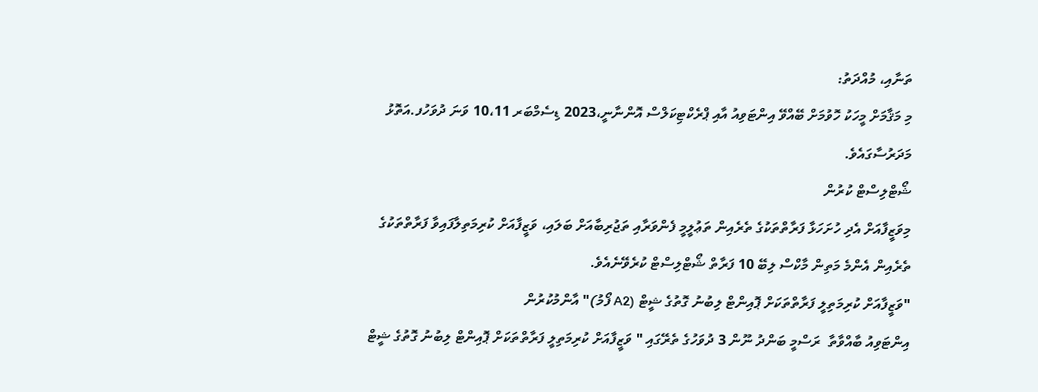ތަނާއި، މުއްދަތު:
މި މަޤާމަށް މީހަކު ހޮވުމަށް ބޭއްވޭ އިންޓަވިއު އާއި ޕްރެކްޓިކަލްސް އޮންނާނީ،2023 ޑިސެމްބަރ 10،11 ވަނަ ދުވަހުފ.އަތޮޅު މަދަރުސާގައެވެ.
ޝޯޓްލިސްޓް ކުރުން
މިވަޒީފާއަށް އެދި ހުށަހަޅާ ފަރާތްތަކުގެ ތެރެއިން ތަޢުލީމީ ފެންވަރާއި ތަޖުރިބާއަށް ބަލައި، ވަޒީފާއަށް ކުރިމަތިލާފައިވާ ފަރާތްތަކުގެ ތެރެއިން އެންމެ މަތިން މާކްސް ލިބޭ 10 ފަރާތް ޝޯޓްލިސްޓް ކުރެވޭނެއެވެ.
"ވަޒީފާއަށް ކުރިމަތިލީ ފަރާތްތަކަށް ޕޮއިންޓް ލިބުނު ގޮތުގެ ޝީޓް (A2 ފޯމު)" އާންމުކުރުން
އިންޓަވިއު ބާއްވާތާ  ރަސްމީ ބަންދު ނޫން 3 ދުވަހުގެ ތެރޭގައި " ވަޒީފާއަށް ކުރިމަތިލީ ފަރާތްތަކަށް ޕޮއިންޓް ލިބުނު ގޮތުގެ ޝީޓް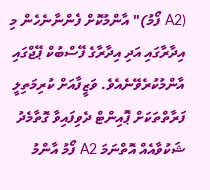(A2 ފޯމު)" އާންމުކޮށް ފެންނާނެހެން މި އިދާރާގައި އަދި އިދާރާގެ ފޭސްބުކް ޕޭޖްގައި އާންމުކުރެވޭނެއެވެ. ވަޒީފާއަށް ކުރިމަތިލީ ފަރާތްތަކަށް ޕޮއިންޓް ދެވިފައިވާ ގޮތާމެދު ޝަކުވާއެއް އޮތްނަމަ A2 ފޯމު އާންމު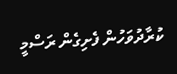ކުރާދުވަހުން ފެށިގެން ރަސްމީ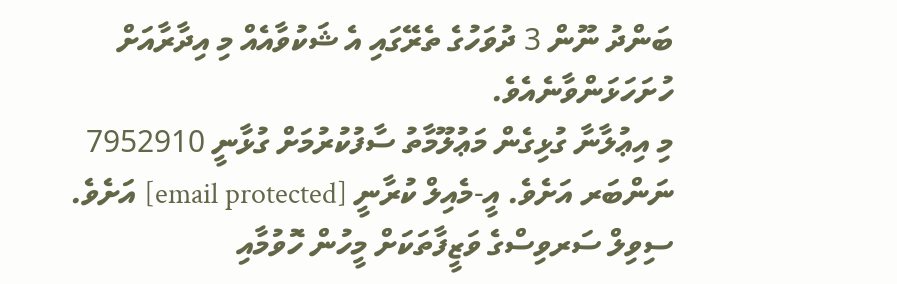ބަންދު ނޫން 3 ދުވަހުގެ ތެރޭގައި އެ ޝަކުވާއެއް މި އިދާރާއަށް ހުށަހަޅަންވާނެއެވެ.
މި އިޢުލާނާ ގުޅިގެން މަޢުލޫމާތު ސާފުކުރުމަށް ގުޅާނީ 7952910 ނަންބަރ އަށެވެ. އީ-މެއިލް ކުރާނީ [email protected] އަށެވެ.
ސިވިލް ސަރވިސްގެ ވަޒީފާތަކަށް މީހުން ހޮވުމާއި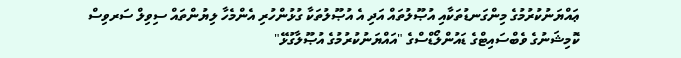ޢައްޔަނުކުރުމުގެ މިންގަނޑުތަކާއި އުޞޫލުތައް އަދި އެ އުޞޫލުތަކާ ގުޅުންހުރި އެންމެހާ ލިޔުންތައް ސިވިލް ސަރވިސް ކޮމިޝަނުގެ ވެބްސައިޓްގެ ޑައުންލޯޑްސްގެ "އައްޔަނުކުރުމުގެ އުޞޫލާގުޅޭ"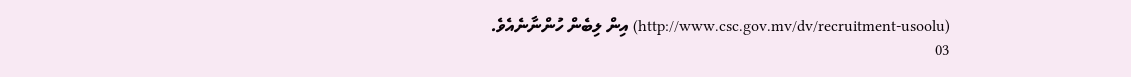(http://www.csc.gov.mv/dv/recruitment-usoolu) އިން ލިބެން ހުންނާނެއެވެ.
03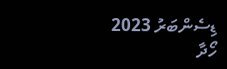ޑިސެންބަރު 2023
ހޯދާ